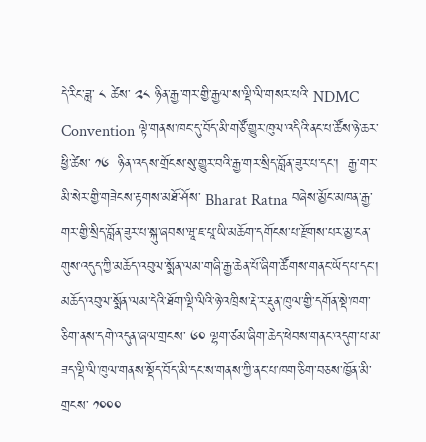དེ་རིང་ཟླ་ ༨ ཚེས་ ༢༨ ཉིན་རྒྱ་གར་གྱི་རྒྱལ་ས་ལྡི་ལི་གསར་པའི་ NDMC Convention ལྟེ་གནས་ཁང་དུ་བོད་མི་གཙོ་གྱུར་ཁུལ་འདིའི་ནང་པ་ཚོས་ཉེ་ཆར་ཕྱི་ཚེས་ ༡༦  ཉིན་འདས་གྲོངས་སུ་གྱུར་བའི་རྒྱ་གར་སྲིད་བློན་ཟུར་པ་དང་།  རྒྱ་གར་མི་སེར་གྱི་གཟེངས་རྟགས་མཐོ་ཤོས་ Bharat Ratna བཞེས་མྱོང་མཁན་རྒྱ་གར་གྱི་སྲིད་བློན་ཟུར་པ་སྐུ་ཞབས་ཝཱ་ཇ་པཱ་ཡི་མཆོག་དགོངས་པ་རྫོགས་པར་མྱ་ངན་གུས་འདུད་ཀྱི་མཆོད་འབུལ་སྨོན་ལམ་གཞི་རྒྱ་ཆེན་པོ་ཞིག་ཚོགས་གནང་ཡོད་པ་དང་། མཆོད་འབུལ་སྨོན་ལམ་དེའི་ཐོག་ལྡི་ལིའི་ཉེ་འཁྲིས་རྡེ་ར་རྡུན་ཁུལ་གྱི་དགོན་སྡེ་ཁག་ཅིག་ནས་དགེ་འདུན་ཞལ་གྲངས་ ༦༠ ལྷག་ཙམ་ཞིག་ཆེད་ཕེབས་གནང་འདུག་པ་མ་ཟད་ལྡི་ལི་ཁུལ་གནས་སྡོད་བོད་མི་དང་ས་གནས་ཀྱི་ནང་པ་ཁག་ཅིག་བཅས་ཁྱོན་མི་གྲངས་ ༡༠༠༠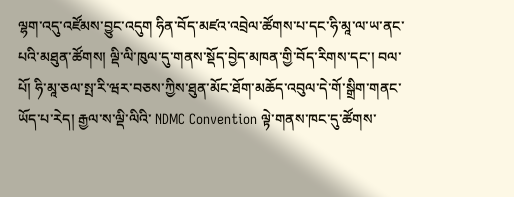ལྷག་འདུ་འཛོམས་བྱུང་འདུག ཧིན་བོད་མཛའ་འབྲེལ་ཚོགས་པ་དང་ཧི་མཱ་ལ་ཡ་ནང་པའི་མཐུན་ཚོགས། ལྡི་ལི་ཁུལ་དུ་གནས་སྡོད་བྱེད་མཁན་གྱི་བོད་རིགས་དང་། བལ་པོ། ཧི་མཱ་ཅལ་སྤ་རི་ཝར་བཅས་ཀྱིས་ཐུན་མོང་ཐོག་མཆོད་འབུལ་དེ་གོ་སྒྲིག་གནང་ཡོད་པ་རེད། རྒྱལ་ས་ལྡི་ལིའི་ NDMC Convention ལྟེ་གནས་ཁང་དུ་ཚོགས་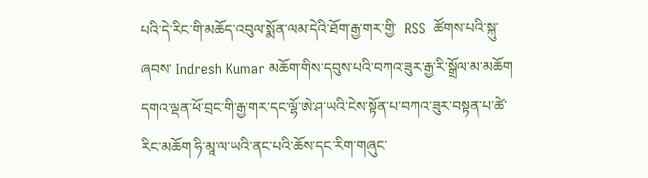པའི་དེ་རིང་གི་མཆོད་འབུལ་སྨོན་ལམ་དེའི་ཐོག་རྒྱ་གར་གྱི་  RSS  ཚོགས་པའི་སྐུ་ཞབས་ Indresh Kumar མཆོག་གིས་དབུས་པའི་བཀའ་ཟུར་རྒྱ་རི་སྒྲོལ་མ་མཆོག དགའ་ལྡན་ཕོ་བྲང་གི་རྒྱ་གར་དང་ལྷོ་ཨེ་ཤ་ཡའི་ངེས་སྟོན་པ་བཀའ་ཟུར་བསྟན་པ་ཚེ་རིང་མཆོག ཧི་མཱ་ལ་ཡའི་ནང་པའི་ཆོས་དང་རིག་གཞུང་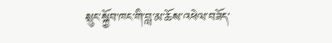སྲུང་སྐྱོབ་ཁང་གི་བླ་མ་ཆོས་འཕེལ་བཟོད་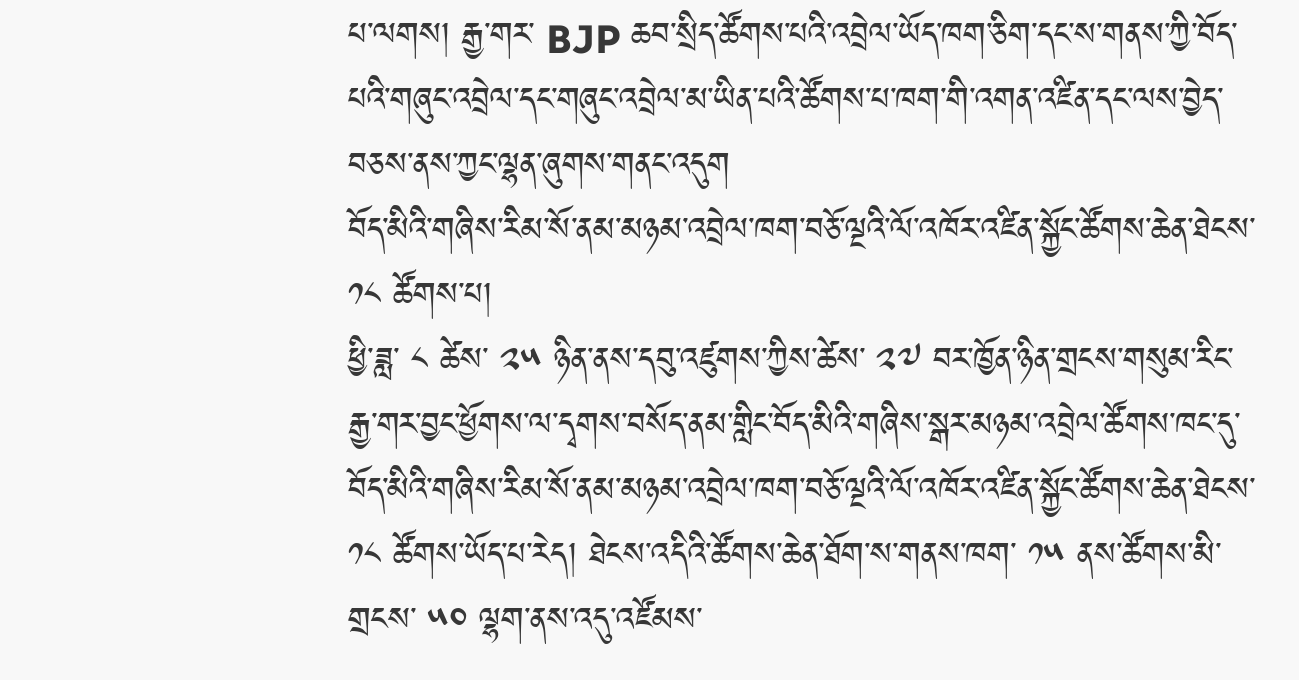པ་ལགས། རྒྱ་གར་ BJP ཆབ་སྲིད་ཚོགས་པའི་འབྲེལ་ཡོད་ཁག་ཅིག་དང་ས་གནས་ཀྱི་བོད་པའི་གཞུང་འབྲེལ་དང་གཞུང་འབྲེལ་མ་ཡིན་པའི་ཚོགས་པ་ཁག་གི་འགན་འཛིན་དང་ལས་བྱེད་བཅས་ནས་ཀྱང་ལྷན་ཞུགས་གནང་འདུག
བོད་མིའི་གཞིས་རིམ་སོ་ནམ་མཉམ་འབྲེལ་ཁག་བཅོ་ལྔའི་ལོ་འཁོར་འཛིན་སྐྱོང་ཚོགས་ཆེན་ཐེངས་ ༡༨ ཚོགས་པ།
ཕྱི་ཟླ་ ༨ ཚེས་ ༢༥ ཉིན་ནས་དབུ་འཛུགས་ཀྱིས་ཚེས་ ༢༧ བར་ཁྱོན་ཉིན་གྲངས་གསུམ་རིང་རྒྱ་གར་བྱང་ཕྱོགས་ལ་དྭགས་བསོད་ནམ་གླིང་བོད་མིའི་གཞིས་སྒར་མཉམ་འབྲེལ་ཚོགས་ཁང་དུ་བོད་མིའི་གཞིས་རིམ་སོ་ནམ་མཉམ་འབྲེལ་ཁག་བཅོ་ལྔའི་ལོ་འཁོར་འཛིན་སྐྱོང་ཚོགས་ཆེན་ཐེངས་ ༡༨ ཚོགས་ཡོད་པ་རེད། ཐེངས་འདིའི་ཚོགས་ཆེན་ཐོག་ས་གནས་ཁག་ ༡༥ ནས་ཚོགས་མི་གྲངས་ ༥༠ ལྷག་ནས་འདུ་འཛོམས་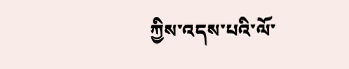ཀྱིས་འདས་པའི་ལོ་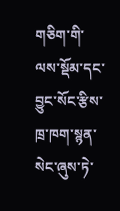གཅིག་གི་ལས་སྡོམ་དང་བྱུང་སོང་རྩིས་ཁྲ་ཁག་སྙན་སེང་ཞུས་ཏེ་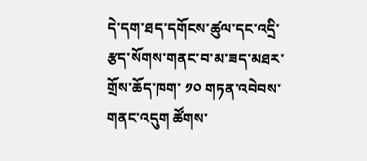དེ་དག་ཐད་དགོངས་ཚུལ་དང་འདྲི་རྩད་སོགས་གནང་བ་མ་ཟད་མཐར་གྲོས་ཆོད་ཁག་ ༡༠ གཏན་འབེབས་གནང་འདུག ཚོགས་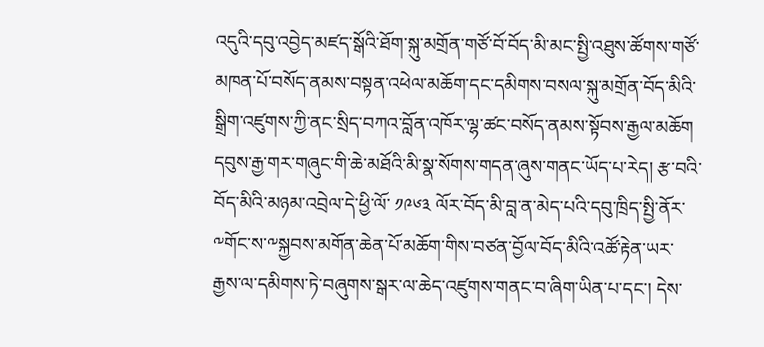འདུའི་དབུ་འབྱེད་མཛད་སྒོའི་ཐོག་སྐུ་མགྲོན་གཙོ་བོ་བོད་མི་མང་སྤྱི་འཐུས་ཚོགས་གཙོ་མཁན་པོ་བསོད་ནམས་བསྟན་འཕེལ་མཆོག་དང་དམིགས་བསལ་སྐུ་མགྲོན་བོད་མིའི་སྒྲིག་འཛུགས་ཀྱི་ནང་སྲིད་བཀའ་བློན་འཁོར་ལྷ་ཚང་བསོད་ནམས་སྟོབས་རྒྱལ་མཆོག དབུས་རྒྱ་གར་གཞུང་གི་ཆེ་མཐོའི་མི་སྣ་སོགས་གདན་ཞུས་གནང་ཡོད་པ་རེད། རྩ་བའི་བོད་མིའི་མཉམ་འབྲེལ་དེ་ཕྱི་ལོ་ ༡༩༦༣ ལོར་བོད་མི་བླ་ན་མེད་པའི་དབུ་ཁྲིད་སྤྱི་ནོར་༸གོང་ས་༸སྐྱབས་མགོན་ཆེན་པོ་མཆོག་གིས་བཙན་བྱོལ་བོད་མིའི་འཚོ་རྟེན་ཡར་རྒྱས་ལ་དམིགས་ཏེ་བཞུགས་སྒར་ལ་ཆེད་འཛུགས་གནང་བ་ཞིག་ཡིན་པ་དང་། དེས་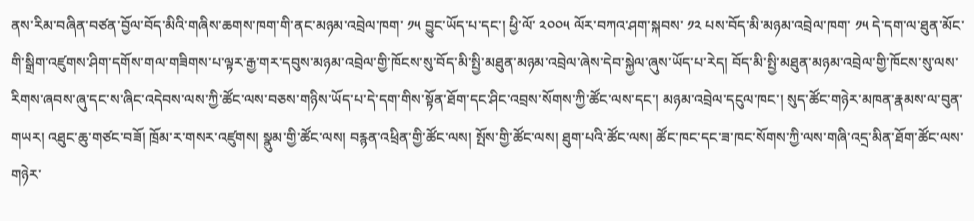ནས་རིམ་བཞིན་བཙན་བྱོལ་བོད་མིའི་གཞིས་ཆགས་ཁག་གི་ནང་མཉམ་འབྲེལ་ཁག་ ༡༥ བྱུང་ཡོད་པ་དང་། ཕྱི་ལོ་ ༢༠༠༥ ལོར་བཀའ་ཤག་སྐབས་ ༡༢ པས་བོད་མི་མཉམ་འབྲེལ་ཁག་ ༡༥ དེ་དག་ལ་ཐུན་མོང་གི་སྒྲིག་འཛུགས་ཤིག་དགོས་གལ་གཟིགས་པ་ལྟར་རྒྱ་གར་དབུས་མཉམ་འབྲེལ་གྱི་ཁོངས་སུ་བོད་མི་སྤྱི་མཐུན་མཉམ་འབྲེལ་ཞེས་དེབ་སྐྱེལ་ཞུས་ཡོད་པ་རེད། བོད་མི་སྤྱི་མཐུན་མཉམ་འབྲེལ་གྱི་ཁོངས་སུ་ལས་རིགས་ཞབས་ཞུ་དང་ས་ཞིང་འདེབས་ལས་ཀྱི་ཚོང་ལས་བཅས་གཉིས་ཡོད་པ་དེ་དག་གིས་སྟོན་ཐོག་དང་ཤིང་འབྲས་སོགས་ཀྱི་ཚོང་ལས་དང་། མཉམ་འབྲེལ་དངུལ་ཁང་། སུད་ཚོང་གཉེར་མཁན་རྣམས་ལ་བུན་གཡར། འཐུང་ཆུ་གཙང་བཟོ། ཁྲོམ་ར་གསར་འཛུགས། སྣུམ་གྱི་ཚོང་ལས། བརྙན་འཕྲིན་གྱི་ཚོང་ལས། སྤོས་གྱི་ཚོང་ལས། ཐུག་པའི་ཚོང་ལས། ཚོང་ཁང་དང་ཟ་ཁང་སོགས་ཀྱི་ལས་གཞི་འདྲ་མིན་ཐོག་ཚོང་ལས་གཉེར་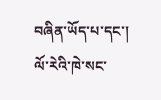བཞིན་ཡོད་པ་དང་། ལོ་རེའི་ཁེ་སང་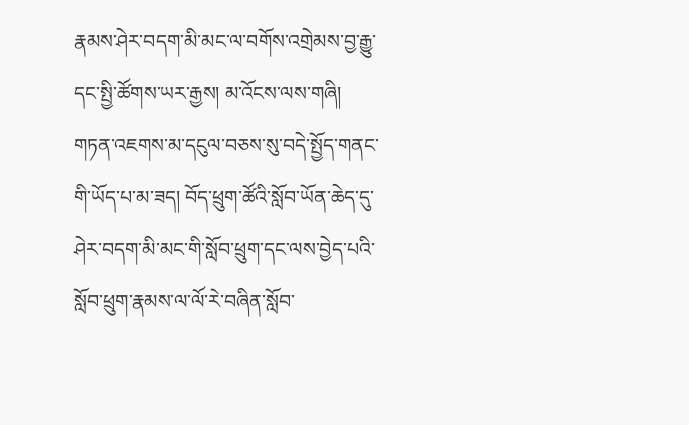རྣམས་ཤེར་བདག་མི་མང་ལ་བགོས་འགྲེམས་བྱ་རྒྱུ་དང་སྤྱི་ཚོགས་ཡར་རྒྱས། མ་འོངས་ལས་གཞི། གཏན་འཇགས་མ་དངུལ་བཅས་སུ་བདེ་སྤྱོད་གནང་གི་ཡོད་པ་མ་ཟད། བོད་ཕྲུག་ཚོའི་སློབ་ཡོན་ཆེད་དུ་ཤེར་བདག་མི་མང་གི་སློབ་ཕྲུག་དང་ལས་བྱེད་པའི་སློབ་ཕྲུག་རྣམས་ལ་ལོ་རེ་བཞིན་སློབ་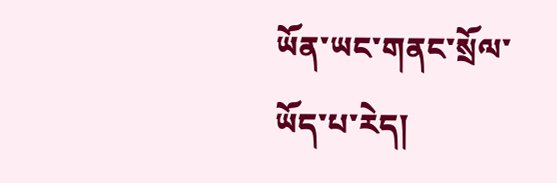ཡོན་ཡང་གནང་སྲོལ་ཡོད་པ་རེད།